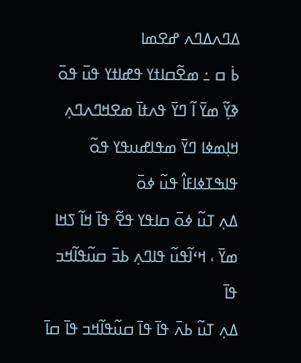ߡߣߍߡߣߍ ߝߐߘߊ
ߕ߭ ߛ ߸ ߘߐ߬ߛߊߙߌ ߟߝߊߙߌ ߟߎ߫ ߟߋ߫ ߢߌ߲߬ ߘߌ߫ ߊ߬ ߣߌ߫ ߟߍߙߊ߫ ߘߐߞߣߍߣߍ߲
ߞߊ߲ߘߦߊ ߣߌ߫ ߘߟߊߝߎߟߌ ߟߋ߬ ߟߊߒߠߦߊߓߊ߮ ߟߎ߬ ߦߋ߫
ߡߍ߲ ߠߎ߬ ߦߋ߫ ߛߊߟߌ ߟߐ߬ ߟߊ߫ ߞߊ߬ ߖߞߊ ߘߌ߫ ، ߞߵߊ߬ߟߎ߬ ߟߊߣߍ߲ ߕߏ߫ ߛߎ߬ߟߊ߬ߞߏ ߟߊ߫
ߡߍ߲ ߠߎ߬ ߕߍ߫ ߟߊ߫ ߟߊ߫ ߛߎ߬ߟߊ߬ߞߏ ߟߊ߫ ߛߊ߫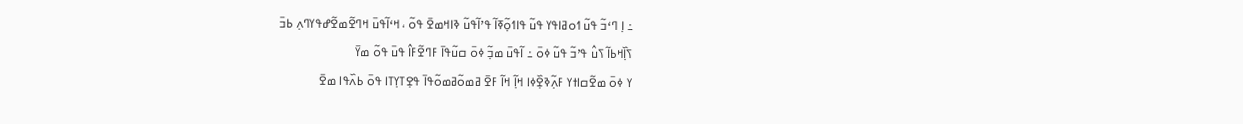߸ ߊ߲ ߣߵߏ߬ ߟߎ߬ ߗߋߥߊߟߌ ߟߎ߬ ߟߊߗߋ߲߬ߧߊ߬ ߟߴߊ߬ߟߎ߬ ߢߊߞߘߐ߫ ߟߋ߬ ، ߞߵߊ߬ߟߎ߫ ߞߣߐ߬ߘߐ߬ߝߟߌߣߍ߲ ߕߏ߫
ߖߊ߲߰ߞߕߊ߬ ߖߎ߮ ߟߴߏ߬ ߟߎ߬ ߦߋ߫ ߸ ߊ߬ߟߎ߫ ߘߏ߲߬ ߦߋ߫ ߛߎ߬ߟߊ߫ ߓߣߐ߬ߓߊ߮ ߟߎ߫ ߟߋ߬ ߘߌ߫
ߌ ߦߋ߫ ߘߐ߬ߛߊߙߌ ߓߍ߲߬ߢߐ߲߰ߦߊ ߞߊ߲߬ ߞߊ߬ ߓߐ߫ ߥߘߋ߬ߥߘߋ߬ߟߊ߫ ߟߐ߲ߠߌ߲ߠߊ ߟߋ߫ ߕߍ߰ߟߊ ߘߐ߫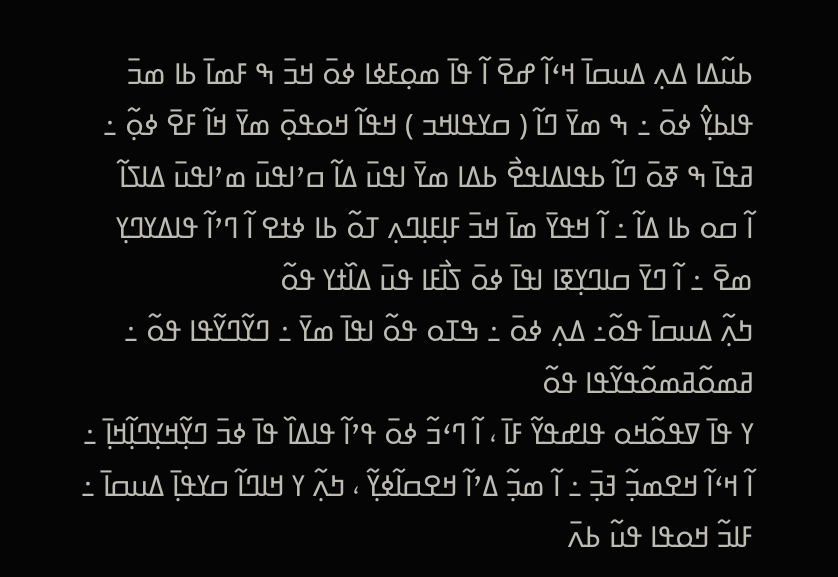ߕߎ߬ߡߊ ߡߍ߲ ߡߎߛߊ߫ ߞߵߊ߬ ߝߐ߫ ߊ߬ ߟߊ߫ ߘߋ߲ߓߦߊ ߦߋ߫ ߞߏ߫ ߒ ߓߘߊ߫ ߕߊ ߘߏ߫ ߟߊߕߌ߲߮ ߦߋ߫ ߸ ߒ ߘߌ߫ ߣߊ߬ ( ߛߌߟߊߞߏ ) ߞߟߊ߬ ߞߋߟߋ߲߫ ߘߌ߫ ߞߊ߬ ߓߐ߫ ߦߋ߲߬ ߸ ߥߟߊ߫ ߒ ߧߋ߫ ߣߊ߬ ߕߟߊߡߊߟߐ߯ ߕߡߊ ߘߌ߫ ߊߟߎ߫ ߡߊ߬ ߛߴߊߟߎ߫ ߘߴߊߟߎ߫ ߡߊߖߊ߬
ߊ߬ ߛߋ ߕߊ ߡߊ߬ ߸ ߊ߬ ߞߟߌ߫ ߘߊ߫ ߞߏ߫ ߓߊ߲ߓߊ߲ߣߍ߲ ߠߋ߬ ߕߊ ߦߙߐ ߊ߬ ߣߴߊ߬ ߟߊߡߌߣߌ߲ ߘߐ߫ ߸ ߊ߬ ߣߌ߫ ߛߊߣߌ߲ߧߊ ߊߟߊ߫ ߦߋ߫ ߖߊ߯ߓߊ ߟߎ߫ ߡߊ߰ߙߌ ߟߋ߬
ߤߍ߲߬ ߡߎߛߊ߫ ߟߋ߬߸ ߡߍ߲ ߦߋ߫ ߸ ߒߠߋ ߟߋ߬ ߊߟߊ߫ ߘߌ߫ ߸ ߣߌ߬ߣߌ߬ߟߊ ߟߋ߬ ߸ ߥߘߋ߬ߥߘߋ߬ߟߌ߬ߟߊ ߟߋ߬
ߌ ߟߊ߫ ߜߟߋ߬ߞߋ ߟߊߝߟߌ߬ ߓߊ߫ ، ߊ߬ ߣߵߏ߬ ߦߋ߫ ߟߴߊ߬ ߟߊߡߊ߰ ߟߊ߫ ߦߏ߫ ߣߌ߲߬ߞߌ߲ߣߊ߲߬ߞߊ߲߫ ߸ ߊ߬ ߞߵߊ߬ ߞߐߘߏ߲߬ ߔߏ߲߫ ߸ ߊ߬ ߘߏ߲߬ ߡߴߊ߬ ߞߐߛߊ߬ߦߌ߲߬ ، ߤߍ߲߬ ߌ ߞߊߣߊ߬ ߛߌߟߊ߲߫ ߡߎߛߊ߫ ߸ ߓߊߏ߬ ߞߋߟߊ ߟߎ߬ ߕߍ߫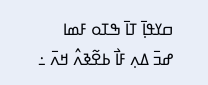ߛߌߟߊ߲߫ ߠߊ߫ ߒߠߋ ߓߘߊ
ߝߏ߫ ߡߍ߲ ߓߊ߯ ߕߐ߬ߢߍ߮ ߞߍ߫ ߸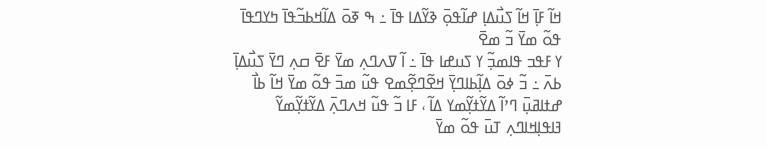ߞߊ߬ ߓߊ߲߫ ߞߊ߬ ߖߎ߯ߡߊ߲ ߝߊ߬ߟߋ߲߫ ߢߌ߬ߡߊ ߟߊ߫ ߸ ߒ ߧߋ߫ ߡߊ߬ߞߕߏ߬ߟߊ߫ ߤߌߣߟߊ߫ ߟߋ߬ ߘߌ߫ ߏ߬ ߘߐ߫
ߌ ߓߟߏ ߟߊߘߏ߲߬ ߌ ߖߎߝߊ ߟߊ߫ ߸ ߊ߬ ߜߍߣߍ߲ ߘߌ߫ ߓߐ߫ ߛߍ߲ ߣߌ߫ ߖߎ߯ߡߊ߲߫ ߕߍ߫ ߸ ߏ߬ ߦߋ߫ ߡߊ߲߬ߕߊߣߌ߲߫ ߞߐ߬ߣߐ߲߬ߘߐ ߟߎ߬ ߘߏ߫ ߟߋ߬ ߘߌ߫ ߞߊ߬ ߕߊ߯ ߝߙߊߥߎ߲߫ ߣߴߊ߬ ߡߌ߬ߙߌ߲߬ߘߌ ߡߊ߬ ، ߓߊ ߏ߬ ߟߎ߬ ߞߍߣߍ߲߫ ߡߌ߬ߙߌ߲߬ߘߌ߬ ߔߊߟߊ߲ߞߊߣߍ߲ ߠߎ߫ ߟߋ߬ ߘߌ߫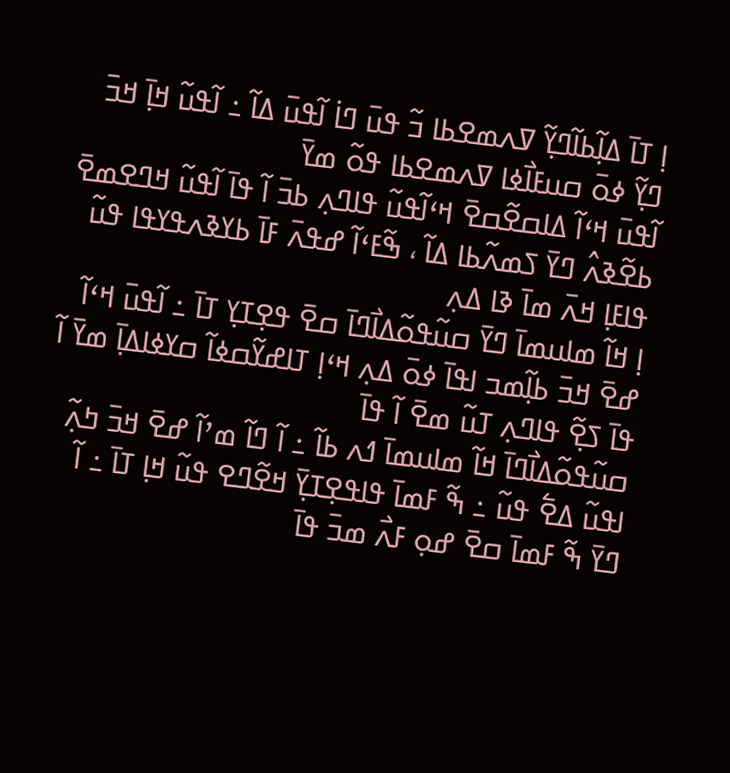ߊ߲ ߠߊ߫ ߡߊ߲߬ߕߊ߬ߣߌ߲߬ ߜߍߘߐߕߊ ߏ߬ ߟߎ߫ ߣߊ߭ ߊ߬ߟߎ߫ ߡߊ߬ ߸ ߊ߬ߟߎ߬ ߞߊ߲߫ ߞߏ߫ ߣߌ߲߬ ߦߋ߫ ߛߎߓߊ߯ߦߊ ߜߍߘߐߕߊ ߟߋ߬ ߘߌ߫
ߊ߬ߟߎ߫ ߞߵߊ߬ ߡߊߛߐ߬ߛߐ߫ ߞߵߊ߬ߟߎ߬ ߟߊߣߍ߲ ߕߏ߫ ߊ߬ ߟߊ߫ ߊ߬ߟߎ߬ ߞߣߐߘߐ߫ ߕߐ߬ߢߍ߮ ߣߌ߫ ߖߘߍ߬ߕߊ ߡߊ߬ ، ߒ߬ߓߵߊ߬ ߝߟߍ߫ ߓߊ߫ ߕߌߢߍߟߌߟߊ ߟߎ߬ ߟߊߓߊ߲ ߞߍ߫ ߘߊ߫ ߢߊ ߡߍ߲
ߊ߲ ߞߊ߬ ߘߊߎߘߊ߫ ߣߌ߫ ߛߎ߬ߟߋ߬ߡߊ߯ߣߊ߫ ߛߐ߫ ߟߐ߲ߠߌ߲ ߠߊ߫ ߸ ߊ߬ߟߎ߫ ߞߵߊ߬ ߝߐ߫ ߞߏ߫ ߕߊ߲߬ߘߏ ߊߟߊ߫ ߦߋ߫ ߡߍ߲ ߞߵߊ߲ ߠߊߝߌ߬ߛߦߊ߬ ߛߌߦߊߡߊ߲߫ ߘߌ߫ ߊ߬ ߟߊ߫ ߖߐ߲߬ ߟߊߣߍ߲ ߠߎ߬ ߘߐ߫ ߊ߬ ߟߊ߫
ߛߎ߬ߟߋ߬ߡߊ߯ߣߊ߫ ߞߊ߬ ߘߊߎߘߊ߫ ߗߍ ߕߊ߬ ߸ ߊ߬ ߣߊ߬ ߘߴߊ߬ ߝߐ߫ ߞߏ߫ ߤߍ߲߬ ߊߟߎ߬ ߡߐ߱ ߟߎ߬ ߸ ߒ߬ ߓߘߊ߫ ߟߊߟߐ߲ߠߌ߲߫ ߞߐ߬ߣߐ ߟߎ߬ ߞߊ߲ ߠߊ߫ ߸ ߊ߬ ߣߌ߫ ߒ߬ ߓߘߊ߫ ߛߐ߫ ߝߋ߲ ߓߍ߯ ߘߏ߫ ߟߊ߫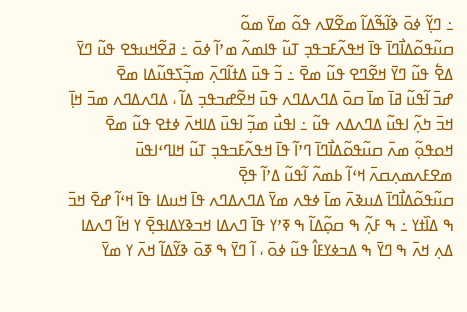߸ ߣߌ߲߬ ߦߋ߫ ߢߊ߬ߒ߬ߡߊ߬ ߘߐ߬ߜߍ ߟߋ߬ ߘߌ߫ ߘߋ߬
ߛߎ߬ߟߋ߬ߡߊ߯ߣߊ߫ ߟߊ߫ ߞߟߍ߬ߓߏߟߏ߲ ߠߎ߬ ߟߊߘߍ߬ ߘߴߊ߬ ߦߋ߫ ߸ ߥߐ߬ߞߎߟߐ ߟߎ߬ ߣߌ߫ ߡߐ߱ ߟߎ߬ ߣߌ߫ ߞߐ߬ߣߐ ߟߎ߬ ߘߐ߫ ߸ ߏ߬ ߟߎ߫ ߡߙߊ߬ߣߍ߲߫ ߘߏ߲߬ߖߟߎ߬ߡߊ ߘߐ߫
ߝߏ߫ ߊ߬ߟߎ߬ ߥߊ߫ ߘߊ߫ ߛߋ߫ ߡߣߍߡߣߍ ߟߎ߫ ߞߐ߬ߝߏߟߏ߲ ߡߊ߬ ، ߡߣߍߡߣߍ ߘߏ߫ ߞߊ߲߫ ߞߏ߫ ߤߍ߲߬ ߊߟߎ߬ ߡߣߍߡߍ ߟߎ߬ ߸ ߊߟߎ߯ ߘߏ߲߬ ߊߟߎ߫ ߡߊߞߍ߫ ߦߙߐ ߟߎ߬ ߘߐ߫ ߞߋߟߋ߲߬ ߘߍ߫ ߛߎ߬ߟߋ߬ߡߊ߯ߣߊ߫ ߣߴߊ߬ ߟߊ߫ ߞߟߍ߬ߓߏߟߏ߲ ߠߎ߬ ߞߊߣߵߊߟߎ߫ ߘߐߓߍߘߍ߲ߛߍ߫ ߞߵߊ߬ ߕߘߍ߬ ߊ߬ߟߎ߬ ߡߴߊ߬ ߟߐ߲߫
ߛߎ߬ߟߋ߬ߡߊ߯ߣߊ߫ ߡߎߢߍ߫ ߘߊ߫ ߦߟߍ ߘߌ߫ ߡߣߍߡߣߍ ߟߊ߫ ߞߎߡߊ ߟߊ߫ ߞߵߊ߬ ߝߐ߫ ߞߏ߫ ߒ ߡߊ߰ߙߌ ߸ ߒ ߓߍ߲߬ ߒ ߛߋ߲߬ߡߊ߬ ߒ ߧߴߌ ߟߊ߫ ߣߍߡߊ ߞߏߢߌߡߊߟߐ߲߫ ߌ ߞߊ߬ ߣߍߡߊ ߡߍ߲ ߞߍ߫ ߒ ߣߌ߫ ߒ ߡߏߦߌߓߊ߮ ߟߎ߬ ߦߋ߫ ، ߊ߬ ߣߌ߫ ߒ ߧߋ߫ ߢߌ߬ߡߊ߬ ߞߍ߫ ߌ ߘߌ߫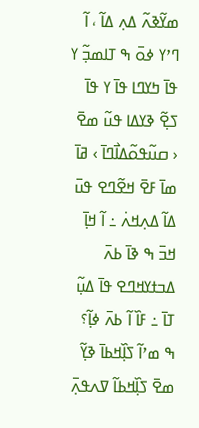ߘߌ߬ߢߍ߬ ߡߍ߲ ߡߊ߬ ، ߊ߬ ߣߴߌ ߦߋ߫ ߒ ߠߊߘߏ߲߬ ߌ ߟߊ߫ ߤߌߣߊ ߟߊ߫ ߌ ߟߊ߫ ߖߐ߲߬ ߢߌߡߊ ߟߎ߬ ߘߐ߫
‹ ߛߎ߬ߟߋ߬ߡߊ߯ߣߊ߫ › ߥߊ߫ ߘߊ߫ ߓߐ߫ ߞߐ߬ߣߐ ߟߎ߫ ߡߊ߬ ߡߍ߲ߞߍ߭ ߸ ߊ߬ ߞߊ߲߫ ߞߏ߫ ߒ ߢߊ߫ ߕߍ߫ ߡߏߙߌߞߣߐ ߟߊ߫ ߡߎ߲߬ ߠߊ߫ ߸ ߓߊ߰ ߊ߬ ߕߍ߫ ߦߊ߲߬؟
ߒ ߘߴߊ߬ ߖߊ߲߰ߞߕߊ߫ ߢߌ߲߬ ߘߐ߫ ߖߊ߲߰ߞߕߊ߬ ߜߍߟߍ߲߫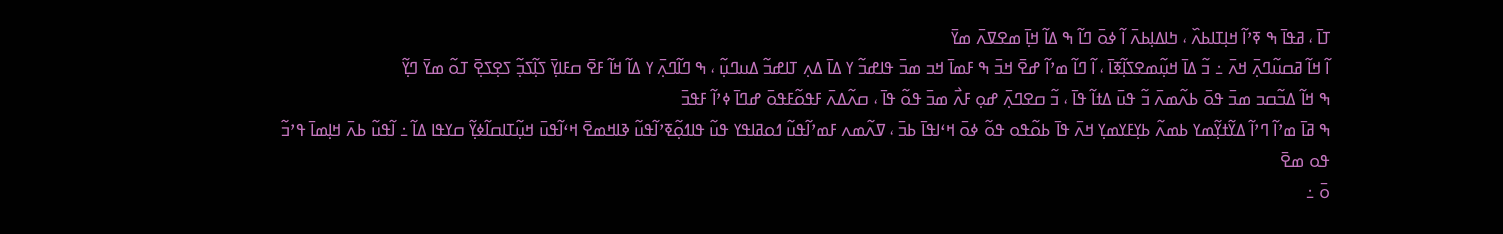ߠߊ߫ ، ߥߟߊ߫ ߒ ߧߴߊ߬ ߞߊ߲ߠߊߕߍ߰ ، ߤߊߡߊ߲ߕߍ߫ ߊ߬ ߦߋ߫ ߣߊ߬ ߒ ߡߊ߬ ߞߊ߲߫ ߘߐߜߍ߫ ߘߌ߫
ߊ߬ ߞߊ߬ ߥߛߎ߬ߣߍ߲߫ ߞߍ߫ ߸ ߏ߬ ߡߊ߫ ߞߎ߲߬ߘߐߖߊ߲߬ߧߊ߫ ، ߊ߬ ߣߊ߬ ߘߴߊ߬ ߝߐ߫ ߞߏ߫ ߒ ߓߘߊ߫ ߞߏ ߘߏ߫ ߟߊߝߏ߬ ߌ ߡߊ߫ ߡߍ߲ ߠߊߝߏ߬ ߡߎߣߎ߲߬ ، ߒ ߣߊ߬ߣߍ߲߫ ߌ ߡߊ߬ ߞߊ߬ ߓߐ߫ ߛߓߊߌ߲߫ ߖߊ߲߬ߖߏ߲߬ ߖߐ߲ߖߐ߲߫ ߠߋ߬ ߘߌ߫ ߣߌ߲߬
ߒ ߞߊ߬ ߡߏ߬ߛߏ ߘߏ߫ ߟߋ߫ ߕߍ߬ߘߍ߫ ߏ߬ ߟߎ߫ ߡߙߊ߬ ߟߊ߫ ، ߏ߬ ߛߐߣߍ߲߫ ߝߋ߲ ߓߍ߯ ߘߏ߫ ߟߋ߬ ߟߊ߫ ، ߛߍ߬ߡߍ߫ ߓߟߋ߬ߓߟߋ߫ ߝߣߊ߫ ߦߴߊ߬ ߓߟߏ߫
ߒ ߥߊ߫ ߘߴߊ߬ ߣߴߊ߬ ߡߌ߬ߙߌ߲߬ߘߌ ߕߘߍ߬ ߕߌ߲ߓߌߘߌ߲ ߞߍ߫ ߟߊ߫ ߕߋ߬ߟߋ ߟߋ߬ ߦߋ߫ ߞߵߊߟߊ߫ ߕߏ߫ ، ߜߍ߬ߘߍ ߓߘߴߊ߬ߟߎ߬ ߗߋߥߊߟߌ ߟߎ߬ ߟߊߗߋ߲߬ߧߴߊ߬ߟߎ߬ ߢߊߞߘߐ߫ ߞߵߊ߬ߟߎ߫ ߞߎ߲߬ߠߊߛߊ߬ߦߌ߲߬ ߛߌߟߊ ߡߊ߬ ߸ ߊ߬ߟߎ߬ ߕߍ߫ ߞߊ߲ߘߊ߫ ߟߴߏ߬ ߟߋ ߘߐ߫
ߋ߫ ߸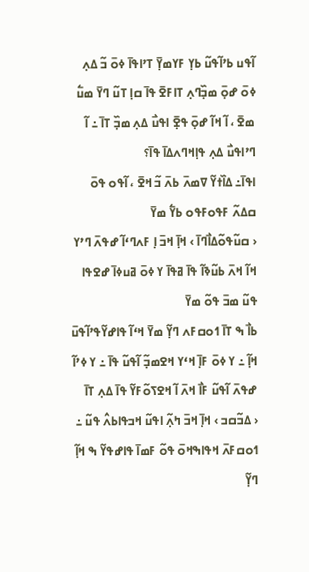ߊ߬ߟߎ ߕߴߊ߬ߟߎ߬ ߕߌ߲ ߓߌߘߌ߲߫ ߠߴߊߟߊ߫ ߦߋ߫ ߏ߬ ߡߍ߲ ߦߋ߫ ߝߋ߲߫ ߘߏ߲߰ߣߍ߲ ߠߊߓߐ߫ ߟߊ߫ ߛߊ߲ ߠߎ߬ ߣߌ߫ ߘߎ߱ ߘߐ߫ ، ߊ߬ ߞߊ߬ ߝߋ߲߫ ߟߐ߲߫ ߊߟߎ߯ ߡߍ߲ ߘߏ߲߰ ߠߊ߫ ߸ ߊ߬ ߣߴߊߟߎ߯ ߡߍ߲ ߟߊ߲ߞߣߍߡߊ߫ ߟߊ߫؟
ߊߟߊ߫߸ ߡߊ߰ߙߌ߬ ߜߘߍ߫ ߕߍ߫ ߏ߬ ߞߐ߫ ، ߊ߬ߟߋ ߟߋ߫ ߛߡߍ߬ ߓߟߋߓߟߋ ߕߌ߱ ߘߌ߫
‹ ߛߎ߬ߟߋ߬ߡߊ߯ߣߊ߫ › ߞߊ߲߫ ߞߏ߫ ߊ߲ ߓߍߣߵߊ߬ ߝߟߍ߫ ߣߴߌ ߞߊ߬ ߞߍ߫ ߕߎ߬ߢߊ߬ ߟߊ߫ ߥߟߊ߫ ߌ ߦߋ߫ ߥߎߦߊ߫ ߝߐߟߊ ߟߎ߬ ߘߏ߫ ߟߋ߬ ߘߌ߫
ߕߊ߯ ߒ ߠߊ߫ ߗߋߛߓߍ ߣߌ߲߬ ߘߌ߫ ߞߵߊ߬ ߟߊߝߌ߬ߟߴߊ߬ߟߎ߫ ߞߊ߲߬ ߸ ߌ ߦߋ߫ ߓߊ߲߫ ߞߵߌ ߞߐߘߏ߲߬ ߊ߬ߟߎ߬ ߟߊ߫ ߸ ߌ ߦߴߊ߬ ߝߟߍ߫ ߊ߬ߟߎ߬ ߓߊ߯ ߞߍ߫ ߊ߬ ߞߐߖߋ߬ߓߌ߬ ߟߊ߫ ߡߍ߲ ߠߊ߫
‹ ߡߏ߬ߛߏ › ߞߊ߲߫ ߞߏ߫ ߤߍ߲߬ ߊߟߎ߬ ߞߏߟߊߕߍ߮ ߟߎ߬ ߸ ߗߋߛߓߍ߫ ߞߟߊߒߞߋ߫ ߟߋ߬ ߓߘߊ߫ ߟߊߝߟߌ߬ ߒ ߞߊ߲߬ ߣߌ߲߬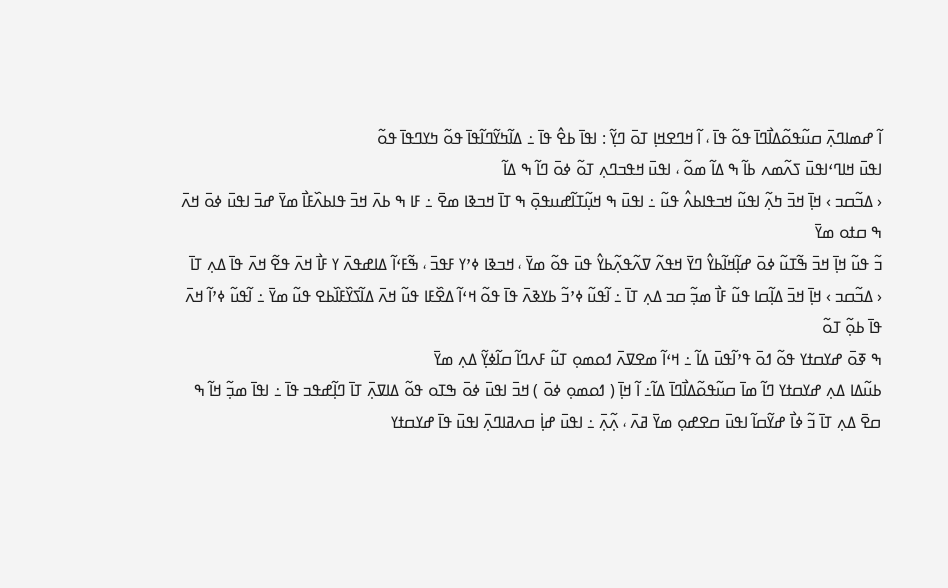ߊ߬ ߝߘߊߣߍ߲߫ ߛߎ߬ߟߋ߬ߡߊ߯ߣߊ߫ ߟߋ߬ ߟߊ߫ ، ߊ߬ ߞߣߐߞߊ߲ ߠߋ߫ ߣߌ߲߬ : ߊߟߊ߫ ߕߐ߮ ߟߊ߫ ߸ ߡߊ߬ߤߌ߬ߣߊ߬ߟߊ߫ ߟߋ߬ ߤߌߣߟߊ߫ ߟߋ߬
ߊߟߎ߫ ߞߊߣߵߊߟߎ߫ ߖߍ߬ߘߍ ߕߊ߬ ߒ ߡߊ߬ ߘߋ߬ ، ߊߟߎ߫ ߞߟߏߣߍ߲ ߠߋ߬ ߦߋ߫ ߣߊ߬ ߒ ߡߊ߬
‹ ߡߏ߬ߛߏ › ߞߊ߲߫ ߞߏ߫ ߤߍ߲߬ ߊߟߎ߬ ߞߏߟߊߕߍ߮ ߟߎ߬ ߸ ߊߟߎ߫ ߒ ߞߎ߲߬ߠߊ߬ߝߎߟߋ߲߫ ߒ ߠߊ߫ ߞߏߢߊ ߘߐ߫ ߸ ߓߊ ߒ ߕߍ߫ ߞߏ߫ ߟߊߕߍ߰ߓߊ߯ ߘߌ߫ ߝߏ߫ ߊߟߎ߫ ߦߋ߫ ߞߍ߫ ߒ ߛߙߋ ߘߌ߫
ߏ߬ ߟߎ߬ ߞߊ߲߫ ߞߏ߫ ߒ߬ߠߎ߬ ߦߋ߫ ߝߊ߲߬ߞߊ߬ߕߌ߮ ߣߌ߫ ߞߟߍ߬ ߜߍ߬ߟߍ߲߬ߕߌ߮ ߟߎ߫ ߟߋ߬ ߘߌ߫ ، ߞߏߢߊ ߦߴߌ ߓߟߏ߫ ، ߒ߬ߓߵߊ߬ ߡߊߝߟߍ߫ ߌ ߓߊ߯ ߞߍ߫ ߟߐ߬ ߞߍ߫ ߟߊ߫ ߡߍ߲ ߠߊ߫
‹ ߡߏ߬ߛߏ › ߞߊ߲߫ ߞߏ߫ ߡߊ߲߬ߛߊ ߟߎ߬ ߓߊ߯ ߘߏ߲߬ ߛߏ ߡߍ߲ ߠߊ߫ ߸ ߊ߬ߟߎ߬ ߦߴߏ߬ ߕߌߢߍ߫ ߟߊ߫ ߟߋ߬ ߞߵߊ߬ ߡߐ߰ߓߊ ߟߎ߬ ߞߍ߫ ߡߊ߬ߖߌ߰ߓߊ߰ߕߐ ߟߎ߬ ߘߌ߫ ߸ ߊ߬ߟߎ߬ ߦߴߊ߬ ߞߍ߫ ߟߊ߫ ߕߋ߲߬ ߠߋ߬
ߒ ߧߋ߫ ߝߌߛߙߌ ߟߋ߬ ߗߋ߫ ߟߴߊ߬ߟߎ߫ ߡߊ߬ ߸ ߞߵߊ߬ ߘߐߜߍ߫ ߗߋߘߋ߲ ߠߎ߬ ߓߍߣߊ߬ ߛߊ߬ߦߌ߲߬ ߡߍ߲ ߘߌ߫
ߕߎ߬ߡߊ ߡߍ߲ ߝߌߛߙߌ ߣߊ߬ ߘߊ߫ ߛߎ߬ߟߋ߬ߡߊ߯ߣߊ߫ ߡߊ߬߸ ߊ߬ ߞߊ߲߫ ( ߗߋߘߋ߲ ߦߋ߫ ) ߞߏ߫ ߊߟߎ߫ ߦߋ߫ ߒߠߋ ߟߋ߬ ߡߊߜߍ߲߫ ߠߊ߫ ߣߊ߲߬ߝߟߏ ߟߊ߫ ߸ ߊߟߊ߫ ߘߏ߲߬ ߞߊ߬ ߒ ߛߐ߫ ߡߍ߲ ߠߊ߫ ߏ߬ ߦߊ߯ ߝߌ߬ߛߊ߬ ߊߟߎ߫ ߛߐߝߋ߲ ߘߌ߫ ߥߍ߫ ، ߍ߲߬ߍ߲߫ ߸ ߊߟߎ߫ ߝߊ߲߭ ߛߍߥߊߣߍ߲߫ ߊߟߎ߫ ߟߊ߫ ߝߌߛߙߌ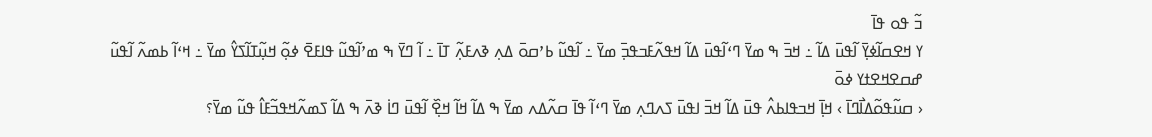ߏ߬ ߟߋ ߟߊ߫
ߌ ߞߐߛߊ߬ߦߌ߲߫ ߊ߬ߟߎ߫ ߡߊ߬ ߸ ߞߏ߫ ߒ ߘߌ߫ ߣߵߊ߬ߟߎ߫ ߡߊ߬ ߞߟߍ߬ߓߏߟߏ߲߫ ߘߌ߫ ߸ ߊ߬ߟߎ߬ ߕߴߛߋ߫ ߡߍ߲ ߢߍߓߍ߲߬ ߠߊ߫ ߸ ߊ߬ ߣߌ߫ ߒ ߘߴߊ߬ߟߎ߬ ߟߊߓߐ߫ ߦߋ߲߬ ߞߎ߲߬ߠߊ߬ߖߌ߮ ߘߌ߫ ߸ ߞߵߊ߬ ߕߘߍ߬ ߊ߬ߟߎ߬ ߝߛߐߞߐߙߌ ߦߋ߫
‹ ߛߎ߬ߟߋ߬ߡߊ߯ߣߊ߫ › ߞߊ߲߫ ߞߏߟߊߕߍ߮ ߟߎ߫ ߡߊ߬ ߞߏ߫ ߊߟߎ߫ ߖߍߣߍ߲ ߘߌ߫ ߣߵߊ߬ ߟߊ߫ ߛߍ߬ߡߍ ߘߌ߫ ߒ ߡߊ߬ ߞߊ߬ ߞߐ߲߰ ߊ߬ߟߎ߫ ߣߊ߭ ߢߍ߫ ߒ ߡߊ߬ ߖߘߍ߬ߞߟߏ߬ߓߊ߮ ߟߎ߬ ߘߌ߫؟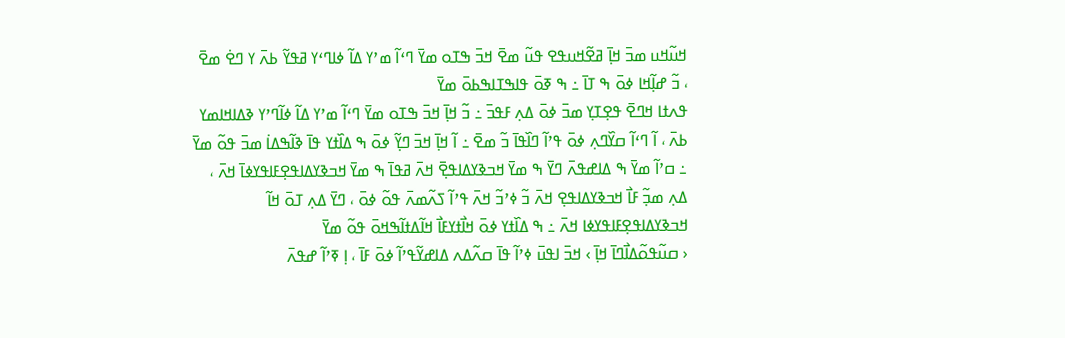ߞߎ߬ߞߎ ߘߏ߫ ߞߊ߲߫ ߥߐ߬ߞߎߟߐ ߟߎ߬ ߘߐ߫ ߞߏ߫ ߒߠߋ ߘߌ߫ ߣߵߊ߬ ߘߴߌ ߡߊ߬ ߦߊߣߵߌ ߥߟߌ߬ ߕߍ߫ ߌ ߣߐ߭ ߘߐ߫ ، ߏ߬ ߝߊ߲߬ߞߊ ߦߋ߫ ߒ ߠߊ߫ ߸ ߒ ߧߋ߫ ߟߊߒߠߊߒߕߋ߫ ߘߌ߫
ߟߍߙߊ ߞߣߐ߫ ߟߐ߲ߠߌ߲ ߘߏ߫ ߦߋ߫ ߡߍ߲ ߓߟߏ߫ ߸ ߏ߬ ߞߊ߲߫ ߞߏ߫ ߒߠߋ ߘߌ߫ ߣߵߊ߬ ߘߴߌ ߡߊ߬ ߦߊ߬ߣߴߌ ߢߡߊߞߊߘߌ ߕߍ߫ ، ߊ߬ ߣߵߊ߬ ߛߌ߰ߣߍ߲ ߦߋ߫ ߟߴߊ߬ ߣߊ߰ߟߊ߫ ߏ߬ ߘߐ߫ ߸ ߊ߬ ߞߊ߲߫ ߞߏ߫ ߣߌ߲߬ ߦߋ߫ ߒ ߡߊ߰ߙߌ ߟߊ߫ ߢߊ߬ߒߡߊ߭ ߘߏ߫ ߟߋ߬ ߘߌ߫ ߸ ߛߴߊ߬ ߘߌ߫ ߒ ߡߊߝߟߍ߫ ߣߌ߫ ߒ ߘߌ߫ ߞߏߢߌߡߊߟߐ߲߫ ߞߍ߫ ߥߟߊ߫ ߒ ߘߌ߫ ߞߏߢߌߡߊߟߐ߲ߓߊߟߌߦߊ߫ ߞߍ߫ ، ߡߍ߲ ߘߏ߲߬ ߓߊ߯ ߞߏߢߌߡߊߟߐ߲ ߞߍ߫ ߏ߬ ߦߴߏ߬ ߞߍ߫ ߟߴߊ߬ ߖߍ߬ߘߍ߫ ߟߋ߬ ߦߋ߫ ، ߣߌ߫ ߡߍ߲ ߠߋ߫ ߞߊ߬ ߞߏߢߌߡߊߟߐ߲ߓߊߟߌߦߊ ߞߍ߫ ߸ ߒ ߡߊ߰ߙߌ ߦߋ߫ ߞߊ߯ߙߌߓߊ߯ ߞߊ߬ߡߙߊ߬ߒߞߋ߫ ߟߋ߬ ߘߌ߫
‹ ߛߎ߬ߟߋ߬ߡߊ߯ߣߊ߫ ߞߊ߲߫ › ߞߏ߫ ߊߟߎ߫ ߦߴߊ߬ ߟߊ߫ ߛߍ߬ߡߍ ߡߊߝߌ߬ߟߴߊ߬ ߦߋ߫ ߓߊ߫ ، ߊ߲ ߧߴߊ߬ ߝߟߍ߫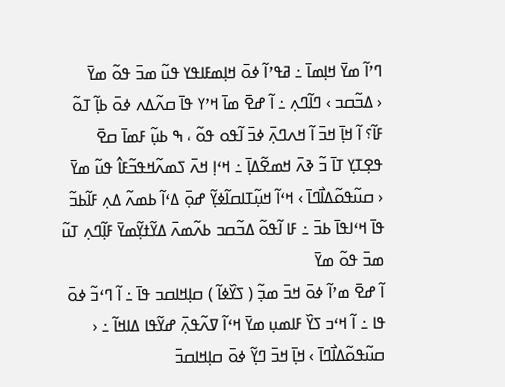ߣߴߊ߬ ߘߌ߫ ߞߊ߲ߘߊ߫ ߸ ߥߟߴߊ߬ ߦߋ߫ ߞߊ߲ߘߓߊߟߌ ߟߎ߬ ߘߏ߫ ߟߋ߬ ߘߌ߫
‹ ߡߏ߬ߛߏ › ߣߊ߬ߣߍ߲ ߸ ߊ߬ ߝߐ߫ ߘߊ߫ ߞߴߌ ߟߊ߫ ߛߍ߬ߡߍ ߦߋ߫ ߕߊ߲߬ ߠߋ߬ ߓߊ߬؟ ߊ߬ ߞߊ߲߫ ߞߏ߫ ߊ߬ ߞߍߣߍ߲߫ ߦߏ߫ ߊ߬ߟߋ ߟߋ߬ ، ߒ ߕߎ߲߬ ߓߘߊ߫ ߛߐ߫ ߟߐ߲ߠߌ߲ ߠߊ߫ ߏ߬ ߢߍ߫ ߞߘߐ߬ߡߊ߲߫ ߸ ߞߵߊ߲ ߞߍ߫ ߖߘߍ߬ߞߟߏ߬ߓߊ߮ ߟߎ߬ ߘߌ߫
‹ ߛߎ߬ߟߋ߬ߡߊ߯ߣߊ߫ › ߞߵߊ߬ ߞߎ߲߬ߠߊߛߊ߬ߦߌ߲߬ ߝߋ߲߫ ߡߵߊ߬ ߕߘߍ߬ ߡߍ߲ ߓߊ߬ߕߏ߬ ߟߊ߫ ߞߵߊߟߊ߫ ߕߏ߫ ߸ ߓߊ ߊ߬ߟߋ߬ ߡߏ߬ߛߏ ߕߍ߬ߘߍ߫ ߡߌ߬ߙߌ߲߬ߘߌ߫ ߓߊ߲߬ߣߍ߲ ߠߎ߬ ߘߏ߫ ߟߋ߬ ߘߌ߫
ߊ߬ ߝߐ߫ ߘߴߊ߬ ߦߋ߫ ߞߏ߫ ߘߏ߲߬ ( ߖߌ߰ߦߊ߬ ) ߛߊ߲ߞߊߛߏ ߟߊ߫ ߸ ߊ߬ ߣߵߏ߬ ߦߋ߫ ߟߊ ߸ ߊ߬ ߞߵߏ ߖߌ߰ ߓߊߘߎ߲ ߘߌ߫ ߞߵߊ߬ ߜߍ߬ߟߍ߲߫ ߝߌ߬ߟߊ ߡߊߞߊ߬ ߸ ‹ ߛߎ߬ߟߋ߬ߡߊ߯ߣߊ߫ › ߞߊ߲߫ ߞߏ߫ ߣߌ߲߬ ߦߋ߫ ߛߊ߲ߞߊߛߏ߫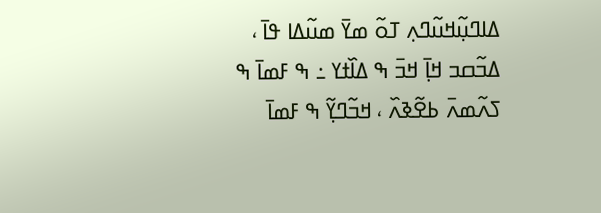ߡߊߣߎ߲߬ߞߎ߬ߣߍ߲ ߠߋ߬ ߘߌ߫ ߘߎ߬ߡߊ ߟߊ߫ ، ߡߏ߬ߛߏ ߞߊ߲߫ ߞߏ߫ ߒ ߡߊ߰ߙߌ ߸ ߒ ߓߘߊ߫ ߒ ߖߍ߬ߘߍ߫ ߕߐ߬ߢߍ߰ ، ߞߏ߬ߣߌ߲߬ ߒ ߓߘߊ߫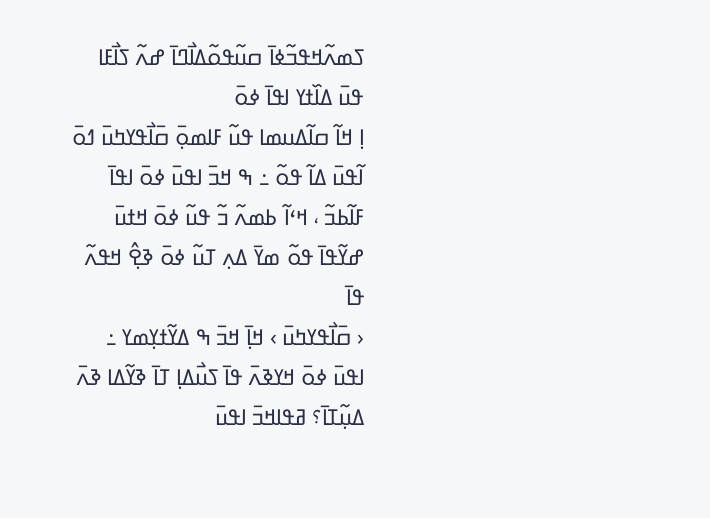ߖߘߍ߬ߞߟߏ߬ߦߊ߫ ߛߎ߬ߟߋ߬ߡߊ߯ߣߊ߫ ߝߍ߬ ߖߊ߯ߓߊ ߟߎ߫ ߡߊ߰ߙߌ ߊߟߊ߫ ߦߋ߫
ߊ߲ ߞߊ߬ ߛߊ߬ߡߎߘߊ ߟߎ߬ ߓߊߘߋ߲߫ ߛ߫ߊ߯ߟߌߤߎ߫ ߗߋ߫ ߊ߬ߟߎ߫ ߡߊ߬ ߟߋ߬ ߸ ߒ ߞߏ߫ ߊߟߎ߫ ߦߋ߫ ߊߟߊ߫ ߓߊ߬ߕߏ߬ ، ߞߵߊ߬ ߕߘߍ߬ ߏ߬ ߟߎ߬ ߦߋ߫ ߞߙߎ߫ ߝߌ߬ߟߊ߫ ߟߋ߬ ߘߌ߫ ߡߍ߲ ߠߎ߬ ߦߋ߫ ߢߐ߲߮ ߞߟߍ߬ ߟߊ߫
‹ ߛ߫ߊ߯ߟߌߤߎ߫ › ߞߊ߲߫ ߞߏ߫ ߒ ߡߌ߬ߙߌ߲ߘߌ ߸ ߊߟߎ߫ ߦߋ߫ ߞߌߢߍ߫ ߟߊ߫ ߖߎ߯ߡߊ߲ ߠߊ߫ ߢߌ߬ߡߊ ߢߍ߫ ߡߎ߲߬ߠߊ߫؟ ߥߟߊߞߏ߫ ߊߟߎ߫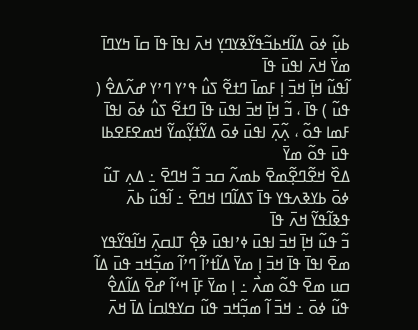ߕߎ߲߬ ߦߋ߫ ߡߊ߬ߞߕߏ߬ߟߌ߬ߢߌߣߌ߲ ߞߍ߫ ߊߟߊ߫ ߟߊ߫ ߛߊ߫ ߤߌߣߊ߫ ߘߌ߫ ߞߍ߫ ߊߟߎ߫ ߟߊ߫
ߊ߬ߟߎ߬ ߞߊ߲߫ ߞߏ߫ ߊ߲ ߓߘߊ߫ ߣߙߐ߬ ߖߎ߮ ߟߴߌ ߣߴߌ ߝߍ߬ߡߐ߮ ( ߟߎ߬ ) ߟߊ߫ ، ߏ߬ ߞߊ߲߫ ߞߏ߫ ߊߟߎ߫ ߟߊ߫ ߣߙߐ߬ ߖߎ߮ ߦߋ߫ ߊߟߊ߫ ߓߘߊ ߟߋ߬ ، ߍ߲߬ߍ߲߫ ߊߟߎ߫ ߦߋ߫ ߡߌ߬ߙߌ߲߬ߘߌ߬ ߞߘߐߓߐߕߊ ߟߎ߫ ߟߋ߬ ߘߌ߫
ߡߐ߰ ߞߐ߬ߣߐ߲߬ߘߐ߫ ߕߘߍ߬ ߛߏ ߏ߬ ߞߣߐ߫ ߸ ߡߍ߲ ߠߎ߬ ߦߋ߫ ߕߌߢߍߟߌ ߟߊ߫ ߖߡߊ߬ߣߊ ߞߣߐ߫ ߸ ߊ߬ߟߎ߬ ߕߍ߫ ߟߢߊ߬ߟߌ߬ ߞߍ߫ ߟߊ߫
ߏ߬ ߟߎ߬ ߞߊ߲߫ ߞߏ߫ ߊߟߎ߫ ߦߴߊߟߎ߫ ߢߐ߲߮ ߠߊߛߍ߲߫ ߞߊ߬ߟߌ߬ߟߌ ߘߐ߫ ߊߟߊ߫ ߟߊ߫ ߞߏ߫ ߊ߲ ߘߌ߫ ߡߊ߬ߙߴߊ߬ ߣߴߊ߬ ߘߏ߲߬ߞߏ ߟߎ߫ ߡߊ߬ ߛߎ ߘߐ߫ ߟߋ߬ ߘߍ߯ ߸ ߊ߲ ߘߌ߫ ߓߊ߲߫ ߞߵߊ߬ ߝߐ߫ ߡߊ߬ߡߐ߮ ߟߎ߬ ߦߋ߫ ߸ ߞߏ߫ ߊ߬ ߘߏ߲߬ߞߏ ߟߎ߬ ߛߌߟߊߛߊ߭ ߡߊ߫ ߞߍ߫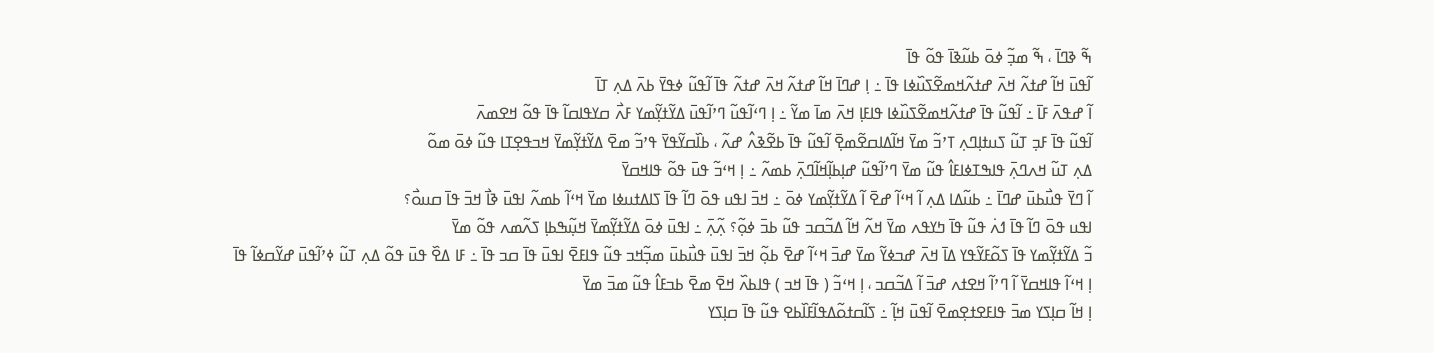ߒ߬ ߢߣߊ߫ ، ߒ߬ ߘߏ߲߬ ߦߋ߫ ߕߎ߬ߢߊ߫ ߟߋ߬ ߟߊ߫
ߊ߬ߟߎ߫ ߞߊ߬ ߝߙߍ߬ ߞߍ߫ ߝߙߍ߬ߞߘߐ߬ߖߎ߰ߦߊ ߟߊ߫ ߸ ߊ߲ ߝߣߊ߫ ߞߊ߬ ߝߙߍ߬ ߞߍ߫ ߝߙߍ߬ ߟߊ߫ ߊ߬ߟߎ߬ ߦߟߌ߫ ߕߍ߫ ߡߍ߲ ߠߊ߫
ߊ߬ ߝߟߍ߫ ߓߊ߫ ߸ ߊ߬ߟߎ߬ ߟߊ߫ ߝߙߍ߬ߞߘߐ߬ߖߎ߰ߦߊ ߟߊߓߊ߲ ߞߍ߫ ߘߊ߫ ߘߌ߬ ߸ ߊ߲ ߣߵߊ߬ߟߎ߬ ߣߴߊ߬ߟߎ߫ ߡߌ߬ߙߌ߲߬ߘߌ ߓߍ߯ ߛߌߟߊߛߊ߬ ߟߊ߫ ߟߋ߬ ߞߐߘߍ߫
ߊ߬ߟߎ߬ ߟߊ߫ ߓߏ߲ ߠߎ߬ ߖߎߙߊ߲ߣߍ߲ ߠߴߏ߬ ߘߌ߫ ߞߊ߬ߡߊߛߐ߬ߘߐ߲߫ ߊ߬ߟߎ߬ ߟߊ߫ ߕߐ߬ߢߍ߮ ߝߍ߬ ، ߕߊ߰ߛߌ߬ߟߌ߫ ߟߴߏ߬ ߘߐ߫ ߡߌ߬ߙߌ߲߬ߘߌ߫ ߞߏߟߐ߲ߠߊ ߟߎ߬ ߦߋ߫ ߘߋ߬
ߡߍ߲ ߠߎ߬ ߞߍߣߍ߲߫ ߟߊߒߠߦߊߓߊ߮ ߟߎ߬ ߘߌ߫ ߣߴߊ߬ߟߎ߬ ߝߊ߲ߕߊ߲߬ߞߊ߬ߣߍ߲߫ ߕߘߍ߬ ߸ ߊ߲ ߞߵߏ߬ ߟߎ߫ ߟߋ߬ ߟߊߞߛߌ߫
ߊ߬ ߣߌ߫ ߟߎ߯ߕߎ߫ ߝߣߊ߫ ߸ ߕߎ߬ߡߊ ߡߍ߲ ߊ߬ ߞߵߊ߬ ߝߐ߫ ߊ߬ ߡߌ߬ߙߌ߲߬ߘߌ ߦߋ߫ ߸ ߞߏ߫ ߊߟߎ ߟߋ߫ ߣߊ߬ ߟߊ߫ ߖߊߡߙߎߦߊ ߘߌ߫ ߞߵߊ߬ ߕߘߍ߬ ߊߟߎ߫ ߢߊ߯ ߞߏ߫ ߟߊ߫ ߛߎߋ߯؟
ߊߟߎ ߟߋ߫ ߣߊ߬ ߟߊ߫ ߗߍ߭ ߟߎ߬ ߟߊ߫ ߤߌߟߍ ߘߌ߫ ߞߍ߬ ߞߊ߬ ߡߏ߬ߛߏ ߟߎ߬ ߕߏ߫ ߦߋ߲߬؟ ߍ߲߬ߍ߲߫ ߸ ߊߟߎ߫ ߦߋ߫ ߡߌ߬ߙߌ߲߬ߘߌ߫ ߞߎ߲߬ߒߕߊ߲ ߖߍ߬ߘߍ ߟߋ߬ ߘߌ߫
ߏ߬ ߡߌ߬ߙߌ߲߬ߘߌ ߟߊ߫ ߖߋ߬ߓߌ߬ߟߌ ߡߊ߫ ߞߍ߫ ߝߏߦߌ߬ ߘߌ߫ ߝߏ߫ ߞߵߊ߬ ߝߐ߫ ߕߋ߲߬ ߞߏ߫ ߊߟߎ߫ ߟߎ߯ߕߎ߫ ߘߏ߲߬ߞߏ ߟߎ߬ ߟߊߓߐ߫ ߊߟߎ߫ ߟߊ߫ ߛߏ ߟߊ߫ ߸ ߓߊ ߡߐ߰ ߟߎ߫ ߟߋ߬ ߡߍ߲ ߠߎ߬ ߦߴߊ߬ߟߎ߫ ߝߌ߬ߛߦߊ߬ ߟߊ߫
ߊ߲ ߞߵߊ߬ ߟߊߞߛߌ߫ ߊ߬ ߣߴߊ߬ ߞߐߙߍ ߝߏ߫ ߊ߬ ߡߏ߬ߛߏ ، ߊ߲ ߞߵߏ߬ ( ߟߊ߫ ߞߏ ) ߟߊߕߍ߰ ߞߐ߫ ߘߐ߫ ߕߏߓߊ߮ ߟߎ߬ ߘߏ߫ ߘߌ߫
ߊ߲ ߞߊ߬ ߛߊ߲ߖߌ ߘߏ߫ ߟߊߓߐߙߐ߲ߘߐ߫ ߊ߬ߟߎ߫ ߞߊ߲߬ ߸ ߖߊ߬ߛߙߋ߬ߡߟߊ߬ߓߊ߰ߕߐ ߟߎ߬ ߟߊ߫ ߛߊ߲ߖߌ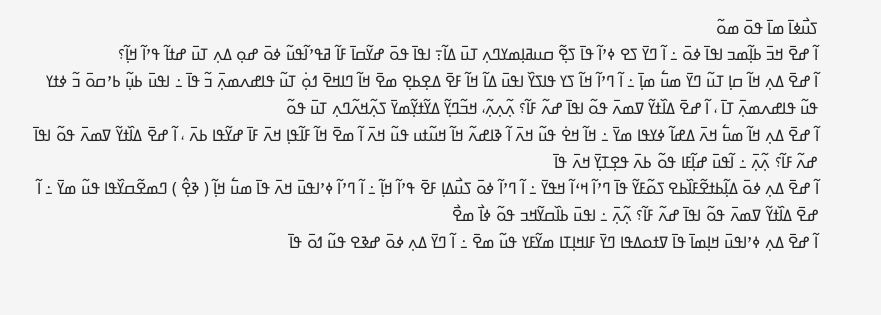ߖߎ߯ߦߊ߫ ߘߊ߫ ߟߋ߫ ߘߋ߬
ߊ߬ ߝߐ߫ ߞߏ߫ ߕߊ߲߬ߘߏ ߊߟߊ߫ ߦߋ߫ ߸ ߊ߬ ߣߌ߫ ߖߐ ߦߴߊ߬ ߟߊ߫ ߖߐ߲߬ ߛߎߥߊ߲ߘߌߣߍ߲ ߠߎ߫ ߡߊ߬߹ ߊߟߊ߫ ߟߋ߫ ߝߌ߬ߛߊ߫ ߓߊ߬ ߥߟߴߊ߬ߟߎ߬ ߦߋ߫ ߝߋ߲ ߡߍ߲ ߠߎ߫ ߝߙߊ߬ ߟߴߊ߬ ߞߊ߲߬؟
ߊ߬ ߝߐ߫ ߡߍ߲ ߞߊ߬ ߛߊ߲ ߠߎ߬ ߣߌ߫ ߘߎ߱ ߘߊ߲߫ ߸ ߊ߬ ߣߴߊ߬ ߞߊ߬ ߖߌ ߟߊߖߌ߰ ߊߟߎ߫ ߡߊ߬ ߞߊ߬ ߓߐ߫ ߡߐ߲ߕߐ߲ ߘߐ߫ ߞߊ߬ ߣߊߞߐ߫ ߗߋ߲߭ ߠߎ߬ ߟߊߝߍߘߍ߲߫ ߏ߬ ߟߊ߫ ߸ ߊߟߎ߫ ߕߎ߲߬ ߕߴߛߋ߫ ߏ߬ ߦߙߌ ߟߎ߬ ߟߊߝߍߘߍ߲߫ ߠߊ߫ ، ߊ߬ ߝߐ߫ ߡߊ߰ߙߌ߬ ߜߘߍ߫ ߟߋ߬ ߊߟߊ߫ ߝߍ߬ ߓߊ߬؟ ߍ߲߬ߍ߲ߍ߲߬، ߞߏ߬ߣߌ߲߬ ߡߌ߬ߙߌ߲߬ߘߌ߫ ߖߍ߲߬ߞߍ߬ߣߍ߲ ߠߎ߫ ߟߋ߬
ߊ߬ ߝߐ߫ ߡߍ߲ ߞߊ߬ ߘߎ߱ ߞߍ߫ ߡߝߊ߬ ߦߌߟߊ ߘߌ߫ ߸ ߞߊ߬ ߞߐ߭ ߟߎ߬ ߞߍ߫ ߊ߬ ߢߊߝߍ߬ ߞߊ߬ ߞߎ߬ߙߎ ߟߎ߬ ߞߍ߫ ߊ߬ ߘߐ߫ ߞߊ߬ ߓߊ߬ߟߊ߲ ߞߍ߫ ߓߊ߫ ߝߌ߬ߟߊ ߕߍ߫ ، ߊ߬ ߝߐ߫ ߡߊ߰ߙߌ߬ ߜߘߍ߫ ߟߋ߬ ߊߟߊ߫ ߝߍ߬ ߓߊ߬؟ ߍ߲߬ߍ߲߫ ߸ ߊ߬ߟߎ߫ ߝߊ߲߬ߓߊ ߟߋ߬ ߕߍ߫ ߟߐ߲ߠߌ߲߫ ߞߍ߫ ߟߊ߫
ߊ߬ ߝߐ߫ ߡߍ߲ ߦߋ߫ ߡߊ߲߬ߕߙߐ߬ߓߊ߰ߕߐ ߖߋ߬ߓߌ߬ ߟߊ߫ ߣߴߊ߬ ߞߵߊ߬ ߞߟߌ߫ ߸ ߊ߬ ߣߴߊ߬ ߦߋ߫ ߖߎ߯ߡߊ߲ ߓߐ߫ ߟߴߊ߬ ߞߊ߲߬ ߸ ߊ߬ ߣߴߊ߬ ߦߴߊߟߎ߫ ߞߍ߫ ߟߊ߫ ߘߎ߱ ߞߊ߲߬ ( ߢߐ߲߮ ) ߣߘߐ߬ߛߌ߰ߟߊ ߟߎ߬ ߘߌ߫ ߸ ߊ߬ ߝߐ߫ ߡߊ߰ߙߌ߬ ߜߘߍ߫ ߟߋ߬ ߊߟߊ߫ ߝߍ߬ ߓߊ߬؟ ߍ߲߬ߍ߲߫ ߸ ߊߟߎ߫ ߕߊ߰ߛߌ߬ߞߏ ߟߋ߬ ߦߊ߯ ߘߐ߯
ߊ߬ ߝߐ߫ ߡߍ߲ ߦߴߊߟߎ߫ ߞߊ߲ߘߊ߫ ߟߊ߫ ߜߙߋߡߟߊ ߣߌ߫ ߓߊߞߊ߲ߠߊ ߘߌ߬ߓߌ ߟߎ߬ ߘߐ߫ ߸ ߊ߬ ߣߌ߫ ߡߍ߲ ߦߋ߫ ߝߢߐ ߟߎ߬ ߗߋ߫ ߟߊ߫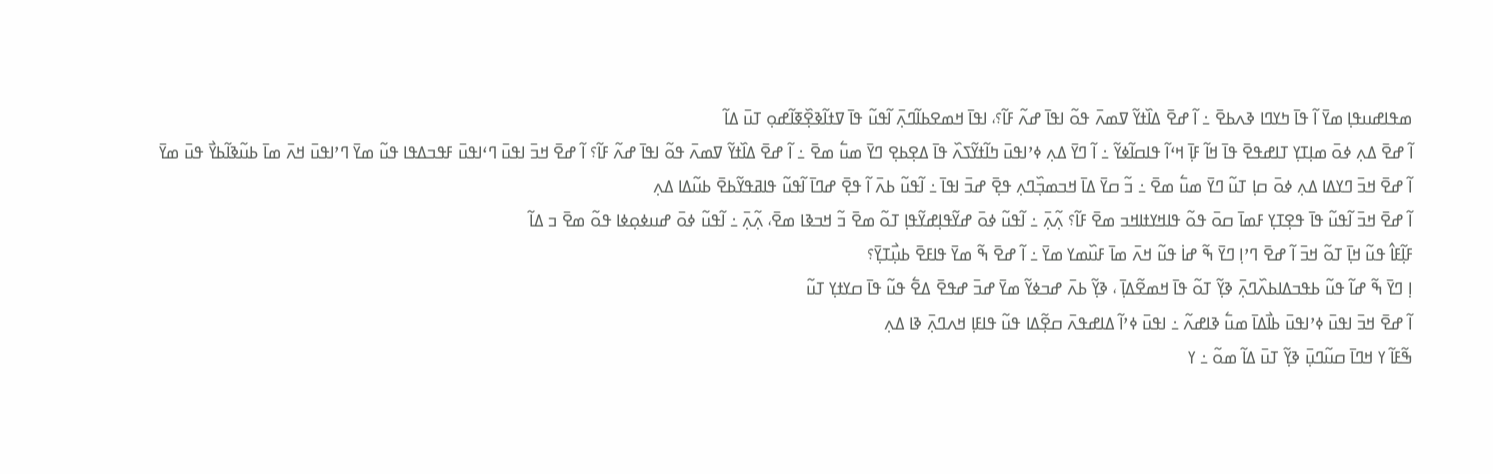ߘߟߊߝߎߟߊ߲ ߘߌ߫ ߊ߬ ߟߊ߫ ߤߌߣߊ ߢߍߕߐ߫ ߸ ߊ߬ ߝߐ߫ ߡߊ߰ߙߌ߬ ߜߘߍ߫ ߟߋ߬ ߊߟߊ߫ ߝߍ߬ ߓߊ߬؟، ߊߟߊ߫ ߞߘߐߕߊ߬ߣߍ߲߫ ߊ߬ߟߎ߬ ߟߊ߫ ߜߙߊ߬ߢߐ߲߰ߧߊ߬ߝߋ߲ ߠߎ߫ ߡߊ߬
ߊ߬ ߝߐ߫ ߡߍ߲ ߦߋ߫ ߘߊ߲ߠߌ߲ ߠߊߝߟߐ߫ ߟߊ߫ ߞߊ߬ ߓߊ߲߫ ߞߵߊ߬ ߟߊߛߊ߬ߦߌ߬ ߸ ߊ߬ ߣߌ߫ ߡߍ߲ ߦߴߊߟߎ߫ ߤߊ߬ߙߌ߬ߖߍ߰ ߟߊ߫ ߡߐ߲ߕߐ߲ ߣߌ߫ ߘߎ߱ ߘߐ߫ ߸ ߊ߬ ߝߐ߫ ߡߊ߰ߙߌ߬ ߜߘߍ߫ ߟߋ߬ ߊߟߊ߫ ߝߍ߬ ߓߊ߬؟ ߊ߬ ߝߐ߫ ߞߏ߫ ߊߟߎ߫ ߣߵߊߟߎ߫ ߓߟߏߡߟߊ ߟߎ߬ ߘߌ߫ ߣߴߊߟߎ߫ ߞߍ߫ ߘߊ߫ ߕߎ߬ߢߊ߬ߕߌ߯ ߟߎ߫ ߘߌ߫
ߊ߬ ߝߐ߫ ߞߏ߫ ߣߌߡߊ ߡߍ߲ ߦߋ߫ ߛߊ߲ ߠߎ߬ ߣߌ߫ ߘߎ߱ ߘߐ߫ ߸ ߏ߬ ߛߌ߫ ߡߊ߫ ߞߏߘߏ߲߰ߣߍ߲ ߟߐ߲߫ ߝߏ߫ ߊߟߊ߫ ߸ ߊ߬ߟߎ߬ ߕߍ߫ ߊ߬ ߟߐ߲߫ ߝߣߊ߫ ߊ߬ߟߎ߬ ߟߊߥߟߌ߬ߕߐ߫ ߕߎ߬ߡߊ ߡߍ߲
ߊ߬ ߝߐ߫ ߞߏ߫ ߊ߬ߟߎ߬ ߟߊ߫ ߟߐ߲ߠߌ߲ ߓߘߊ߫ ߛߋ߫ ߟߋ߬ ߟߊߞߌߙߊߞߏ ߘߐ߫ ߓߊ߬؟ ߍ߲߬ߍ߲߫ ߸ ߊ߬ߟߎ߬ ߦߋ߫ ߝߌ߬ߟߊ߲ߝߌ߬ߟߊ߲ ߠߋ߬ ߘߐ߫ ߏ߬ ߞߏߢߊ ߘߐ߫، ߍ߲߬ߍ߲߫ ߸ ߊ߬ߟߎ߬ ߦߋ߫ ߝߎߦߋ߲ߦߊ ߟߋ߬ ߘߐ߫ ߏ ߡߊ߬
ߓߊ߲߬ߓߊ߮ ߟߎ߬ ߞߊ߲߫ ߠߋ߬ ߞߏ߫ ߊ߬ ߝߐ߫ ߣߴߊ߲ ߣߌ߫ ߒ߬ ߝߊ߭ ߟߎ߬ ߞߍ߫ ߘߊ߫ ߓߎ߰ߘߌ ߘߌ߫ ߸ ߊ߬ ߝߐ߫ ߒ߬ ߘߌ߫ ߟߊߓߐ߫ ߕߎ߲߯ߠߌ߲߫؟
ߊ߲ ߣߌ߫ ߒ߬ ߝߊ߬ ߟߎ߬ ߕߟߏߡߊߕߍ߰ߣߍ߲߫ ߢߌ߲߬ ߠߋ߬ ߟߊ߫ ߞߘߐ߬ߡߊ߲߫ ، ߢߌ߲߬ ߕߍ߫ ߝߏߦߌ߬ ߘߌ߫ ߝߏ߫ ߝߟߐ߫ ߡߐ߱ ߟߎ߬ ߟߊ߫ ߛߌߙߌ߲ ߠߎ߬
ߊ߬ ߝߐ߫ ߞߏ߫ ߊߟߎ߫ ߦߴߊߟߎ߫ ߕߊ߯ߡߊ߫ ߘߎ߱ ߢߊߝߍ߬ ߸ ߊߟߎ߫ ߦߴߊ߬ ߡߊߝߟߍ߫ ߛߐ߲߬ߡߊ ߟߎ߬ ߟߊߓߊ߲ ߞߍߣߍ߲߫ ߢߊ ߡߍ߲
ߒ߬ߓߊ߬ ߌ ߞߣߊ߫ ߛߎ߬ߣߎ߲߫ ߢߌ߲߬ ߠߎ߫ ߡߊ߬ ߘߋ߬ ߸ ߌ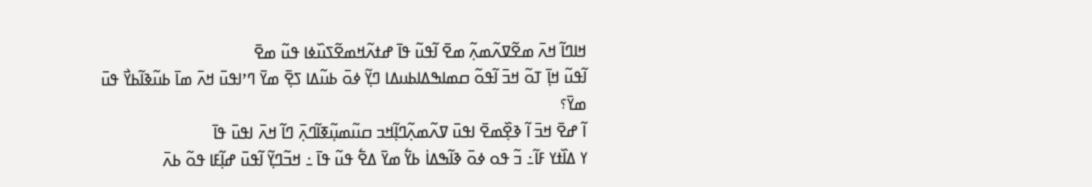ߞߊߣߊ߬ ߞߍ߫ ߘߐ߬ߜߍ߬ߘߍ߲߬ ߘߐ߫ ߊ߬ߟߎ߬ ߟߊ߫ ߝߙߍ߬ߞߘߐ߬ߖߎ߰ߦߊ ߟߎ߬ ߘߐ߫
ߊ߬ߟߎ߬ ߞߊ߲߫ ߠߋ߬ ߞߏ߫ ߊ߬ߟߋ߬ ߛߘߊߒߡߊߕߎߡߊ ߣߌ߲߬ ߦߋ߫ ߕߎ߬ߡߊ ߖߐ߲߫ ߘߌ߫ ߣߴߊߟߎ߫ ߞߍ߫ ߘߊ߫ ߕߎ߬ߢߊ߬ߕߌ߯ ߟߎ߫ ߘߌ߫؟
ߊ߬ ߝߐ߫ ߞߏ߫ ߊ߬ ߢߐ߲߰ߘߐ߫ ߊߟߎ߫ ߜߍ߬ߘߍ߲߬ߣߊ߲߬ߞߏ ߛߎ߬ߘߎ߲߬ߧߊ߬ߣߍ߲߫ ߣߊ߬ ߞߍ߫ ߊߟߎ߫ ߟߊ߫
ߌ ߡߊ߰ߙߌ ߓߊ߬߸ ߏ߬ ߟߋ ߦߋ߫ ߢߊ߬ߒߡߊ߭ ߕߌ߱ ߘߌ߫ ߡߐ߱ ߟߎ߬ ߟߊ߫ ߸ ߞߏ߬ߣߌ߲߬ ߊ߬ߟߎ߫ ߝߊ߲߬ߓߊ ߟߋ߬ ߕߍ߫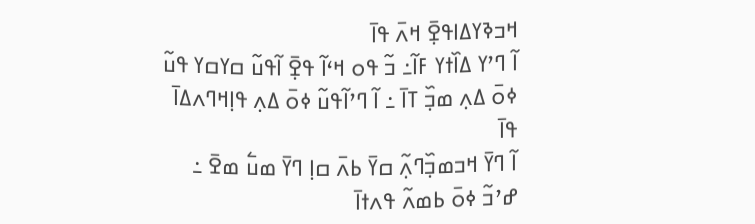ߞߏߢߌߡߊߟߐ߲߫ ߞߍ߫ ߟߊ߫
ߊ߬ ߣߴߌ ߡߊ߰ߙߌ ߓߊ߬߸ ߏ߬ ߟߋ ߞߵߊ߬ ߟߐ߲߫ ߊ߬ߟߎ߬ ߛߌߛߌ ߟߎ߬ ߦߋ߫ ߡߍ߲ ߘߏ߲߰ ߠߊ߫ ߸ ߊ߬ ߣߴߊ߬ߟߎ߬ ߦߋ߫ ߡߍ߲ ߟߊ߲ߞߣߍߡߊ߫ ߟߊ߫
ߊ߬ ߣߌ߫ ߞߏߘߏ߲߰ߣߍ߲߬ ߛߌ߫ ߕߍ߫ ߛߊ߲ ߣߌ߫ ߘߎ߱ ߘߐ߫ ߸ ߝߴߏ߬ ߦߋ߫ ߕߘߍ߬ ߟߍߙߊ߫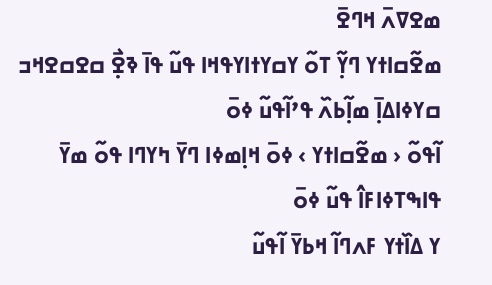ߘߐߜߍ߫ ߞߣߐ߫
ߘߐ߬ߛߊߙߌ ߣߌ߲߬ ߠߋ߬ ߌߛߌߙߊߌߟߞߊ ߟߎ߬ ߟߊ߫ ߢߐ߲߯ ߛߐߛߐߞߏ ߛߌߦߊߡߊ߲߫ ߘߊ߲߬ߕߍ߰ ߟߴߊ߬ߟߎ߬ ߦߋ߫
ߊ߬ߟߋ߬ ‹ ߘߐ߬ߛߊߙߌ › ߦߋ߫ ߞߊ߲ߘߦߊ ߣߌ߫ ߤߌߣߊ ߟߋ߬ ߘߌ߫ ߟߊߒߠߦߊߓߊ߮ ߟߎ߬ ߦߋ߫
ߌ ߡߊ߰ߙߌ ߓߍߣߊ߬ ߞߕߌ߫ ߊ߬ߟߎ߬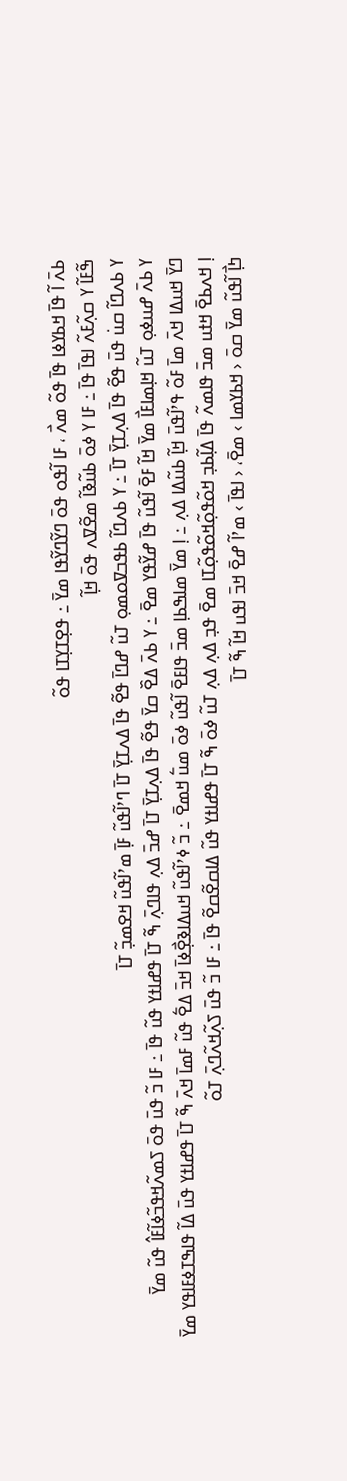ߕߍ߫ ߊ߬ ߟߊ߫ ߞߕߌߦߊ ߟߊ߫ ߟߋ߬ ߘߍ߯ ، ߓߊ ߊ߬ߟߋ ߟߋ߫ ߣߌ߬ߣߌ߬ߟߊ ߘߌ߫ ߸ ߟߐ߲ߠߌ߲ߠߊ ߟߋ߬
ߒ߬ߓߊ߬ ߌ ߛߍ߲߬ߓߍ߬ ߊߟߊ߫ ߟߊ߫ ߸ ߓߊ ߌ ߦߋ߫ ߕߎ߬ߢߊ߬ ߘߐ߬ߜߍ ߟߋ߫ ߞߊ߲߬
ߌ ߕߍߣߊ߬ ߛߎ߭ ߟߎ߫ ߟߐ߬ ߟߊ߫ ߡߍ߲ߠߌ߲߫ ߠߊ߫ ߸ ߌ ߕߍߣߊ߬ ߕߟߏߜߋߘߋ߲ ߠߎ߬ ߝߣߊ߫ ߟߐ߬ ߟߊ߫ ߡߍߠߌ߲߫ ߠߊ߫ ߣߴߊ߬ߟߎ߬ ߓߊ߲߫ ߘߴߊ߬ߟߎ߬ ߞߐߘߏ߲߬ ߠߊ߫
ߌ ߕߍ߫ ߝߎߦߋ߲ ߠߎ߬ ߞߊ߲ߘߊߓߊ߯ ߘߌ߫ ߞߊ߬ ߓߐ߫ ߊ߬ߟߎ߬ ߟߊ߫ ߝߌ߬ߟߌ ߘߐ߫ ߸ ߌ ߕߍ߫ ߡߐ߰ ߛߌ߫ ߟߐ߬ ߟߊ߫ ߡߍ߲ߠߌ߲߫ ߠߊ߫ ߝߏ߫ ߡߍ߲ ߟߊߣߍ߲߫ ߒ߬ ߠߊ߫ ߟߝߊߙߌ ߟߎ߬ ߟߊ߫ ߸ ߓߊ ߏ߬ ߟߎ߫ ߟߋ߫ ߖߘߍ߬ߞߟߏ߬ߦߊ߬ߓߊ߮ ߟߎ߬ ߘߌ߫
ߣߌ߫ ߞߎߡߊ ߞߍ߫ ߘߊ߫ ߓߋ߬ ߟߴߊ߬ߟߎ߫ ߞߊ߲߬ ߕߎ߬ߡߊ ߡߍ߲ ߸ ߊ߲ ߘߌ߫ ߘߊߒߕߊ߲ ߘߏ߫ ߟߊߓߐ߫ ߊ߬ߟߎ߬ ߦߋ߫ ߘߎ߱ ߞߘߐ߫ ߸ ߏ߬ ߦߴߊ߬ߟߎ߬ ߞߎߡߊߢߐ߲߯ߦߊ߫ ߞߏ߫ ߡߐ߱ ߟߎ߬ ߓߘߊ߫ ߞߍ߫ ߒ߬ ߠߊ߫ ߟߝߊߙߌ ߟߎ߫ ߡߊ߬ ߟߊߒߠߦߓߊߟߌ ߘߌ߫
ߊ߲ ߞߍߕߐ߫ ߞߙߎ ߘߏ߫ ߟߊߘߍ߬ ߟߊ߫ ߡߊ߲߬ߕߏ߲ ߞߋ߬ߟߋ߲߬ߞߋ߬ߟߋ߲߬ߠߊ ߘߐ߫ ߟߏ߲ ߡߍ߲ ߡߍ߲ ߠߎ߬ ߦߋ߫ ߒ߬ ߠߊ߫ ߟߝߊߙߌ ߟߎ߬ ߡߊߛߐ߬ߛߐ߬ ߟߊ߫ ߸ ߓߊ ߏ߬ ߟߎ߫ ߖߍ߲߬ߞߍ߬ߣߍ߲߫ ߠߋ߬
ߤߊ߲߯ ߊ߬ߟߎ߬ ߘߌ߫ ߛߋ߫ ‹ ߞߕߌߘߊ › ߘߐ߫، ‹ ߊߟߊ߫ › ߘߴߊ߬ ߝߐ߫ ߞߏ߫ ߊߟߎ ߞߊ߬ ߒ߬ ߠߊ߫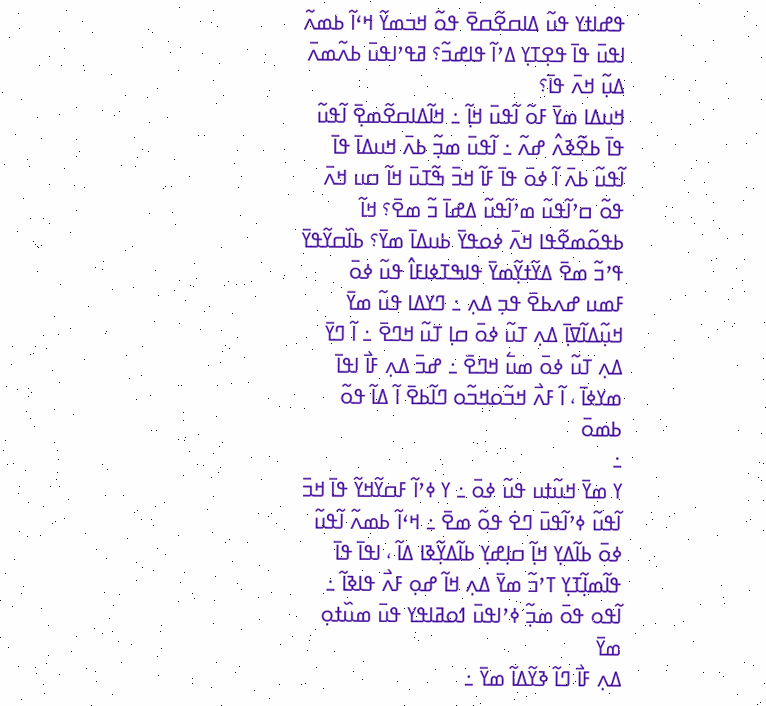ߟߝߊߙߌ ߟߎ߬ ߡߊߛߐ߬ߛߐ߫ ߟߋ߬ ߞߏߘߌ߬ ߞߵߊ߬ ߕߘߍ߬ ߊߟߎ߫ ߟߊ߫ ߟߐ߲ߠߌ߲ ߡߴߊ߬ ߟߊߝߏ߬؟ ߥߟߴߊߟߎ߫ ߕߍ߬ߘߍ߫ ߡߎ߲߬ ߞߍ߫ ߟߊ߫؟
ߞߎߡߊ ߘߌ߫ ߓߋ߬ ߊ߬ߟߎ߫ ߞߊ߲߬ ߸ ߞߊ߬ߡߊߛߐ߬ߘߐ߲߫ ߊ߬ߟߎ߬ ߟߊ߫ ߕߐ߬ߢߍ߮ ߝߍ߬ ߸ ߊ߬ߟߎ߫ ߘߏ߲߬ ߕߍ߫ ߞߎߡߊ߫ ߟߊ߫
ߊ߬ߟߎ߬ ߕߍ߫ ߊ߬ ߦߋ߫ ߟߊ߫ ߓߊ߬ ߞߏ߫ ߒ߬ߠߎ߫ ߞߊ߬ ߛߎ ߞߍ߫ ߟߋ߬ ߛߴߊ߬ߟߎ߬ ߘߴߊ߬ߟߎ߬ ߡߝߊ߫ ߏ߬ ߘߐ߫؟ ߞߊ߬ ߕߟߋ߬ߘߐ߬ߟߊ ߞߍ߫ ߦߋߟߌ߫ ߕߎߡߊ߫ ߘߌ߫؟ ߕߊ߰ߛߌ߬ߟߌ߫ ߟߴߏ߬ ߘߐ߫ ߡߌ߬ߙߌ߲߬ߘߌ߫ ߟߊߒߠߦߊߓߊ߮ ߟߎ߬ ߦߋ߫
ߓߘߎ ߝߍߕߐ߫ ߟߏ߲ ߡߍ߲ ߸ ߣߌߡߊ ߟߎ߬ ߘߌ߫ ߞߎ߲߬ߡߊ߬ߜߊ߲߫ ߡߍ߲ ߠߎ߬ ߦߋ߫ ߛߊ߲ ߠߎ߬ ߞߣߐ߫ ߸ ߊ߬ ߣߌ߫ ߡߍ߲ ߠߎ߬ ߦߋ߫ ߘߎ߱ ߞߣߐ߫ ߸ ߝߏ߫ ߡߍ߲ ߓߊ߯ ߊߟߊ߫ ߘߌߦߊ߫ ، ߊ߬ ߓߍ߯ ߞߏ߬ߋߞߏ߬ߋ ߣߊ߬ߕߐ߫ ߊ߬ ߡߊ߬ ߟߋ߬ ߕߘߋ߫
߸
ߌ ߘߌ߫ ߞߎ߬ߙߎ ߟߎ߬ ߦߋ߫ ߸ ߌ ߦߴߊ߬ ߓߛߌ߬ߞߌ߬ ߟߊ߫ ߞߏ߫ ߊ߬ߟߎ߬ ߦߴߊ߬ߟߎ߫ ߣߐ߭ ߟߋ߬ ߘߐ߫ ߸ ߞߵߊ߬ ߕߘߍ߬ ߊ߬ߟߎ߬ ߦߋ߫ ߕߊ߬ߡߌ߲ ߞߊ߲߬ ߛߊ߲ߝߌ߲ ߕߊ߬ߡߌ߲߬ߢߊ ߡߊ߬ ، ߊߟߊ߫ ߟߊ߫ ߟߊ߬ߘߊ߲߬ߠߌ߲ ߠߴߏ߬ ߘߌ߫ ߡߍ߲ ߞߊ߬ ߝߋ߲ ߓߍ߯ ߟߊߢߊ߬ ߸ ߊ߬ߟߋ ߟߋ߫ ߘߏ߲߬ ߦߴߊߟߎ߫ ߗߋߥߊߟߌ ߟߎ߫ ߘߎ߰ߙߋ߲ ߘߌ߫
ߡߍ߲ ߓߊ߯ ߣߊ߬ ߢߌ߬ߡߊ߬ ߘߌ߫ ߸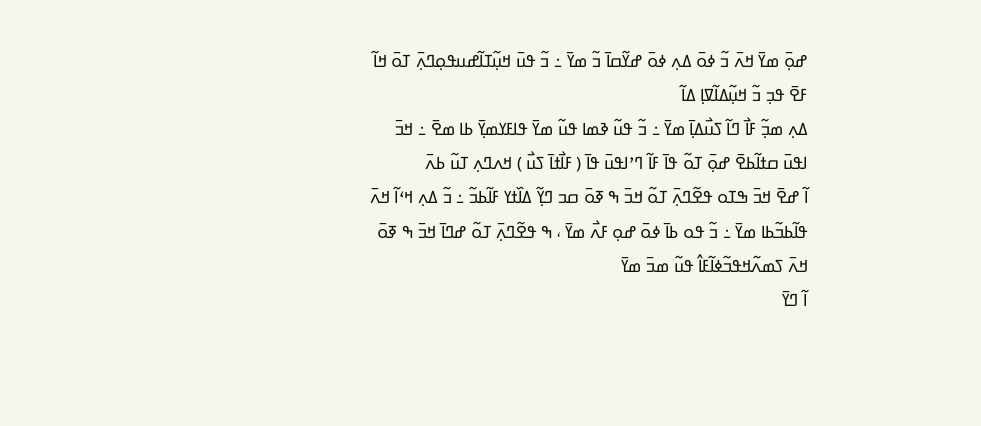ߝߋ߲߫ ߘߌ߫ ߞߍ߫ ߏ߬ ߦߋ߫ ߡߍ߲ ߦߋ߫ ߝߌ߬ߛߊ߫ ߏ߬ ߘߌ߫ ߸ ߏ߬ ߟߎ߫ ߞߎ߲߬ߠߊ߬ߝߎߟߋ߲ߣߍ߲߫ ߠߋ߫ ߞߊ߬ ߓߐ߫ ߟߏ߲ ߏ߬ ߞߎ߲߬ߡߊ߬ߜߊ߲ ߡߊ߬
ߡߍ߲ ߘߏ߲߬ ߓߊ߯ ߣߊ߬ ߖߎ߯ߡߊ߲߫ ߘߌ߫ ߸ ߏ߬ ߟߎ߬ ߢߘߊ ߟߎ߬ ߘߌ߫ ߟߊߓߌߘߌ߲߫ ߕߊ ߘߐ߫ ߸ ߞߏ߫ ߊߟߎ߫ ߛߙߊ߬ߕߐ߫ ߝߋ߲߫ ߠߋ߬ ߟߊ߫ ߓߊ߬ ߣߴߊߟߎ߫ ߟߊ߫ ( ߓߊ߯ߙߊ߫ ߖߎ߯ ) ߞߍߣߍ߲ ߠߎ߬ ߕߍ߫
ߊ߬ ߝߐ߫ ߞߏ߫ ߒߠߋ ߟߐ߬ߣߍ߲߫ ߠߋ߬ ߞߏ߫ ߒ ߧߋ߫ ߛߏ ߣߌ߲߬ ߡߊ߰ߙߌ ߓߊ߬ߕߏ߬ ߸ ߏ߬ ߡߍ߲ ߞߵߊ߬ ߞߍ߫ ߟߊ߬ߕߏ߬ߕߊ ߘߌ߫ ߸ ߏ߬ ߟߋ ߕߊ߫ ߦߋ߫ ߝߋ߲ ߓߍ߯ ߘߌ߫ ، ߒ ߟߐ߬ߣߍ߲߫ ߠߋ߬ ߝߣߊ߫ ߞߏ߫ ߒ ߧߋ߫ ߞߍ߫ ߖߘߍ߬ߞߟߏ߬ߦߊ߬ߓߊ߮ ߟߎ߬ ߘߏ߫ ߘߌ߫
ߊ߬ ߣߌ߫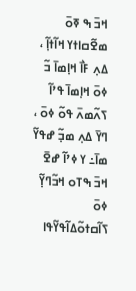ߞߏ߫ ߒ ߧߋ߫ ߘߐ߬ߛߊߙߌ ߞߊ߬ߙߊ߲߬ ، ߡߍ߲ ߓߊ߯ ߞߊ߲ߘߊ߫ ߏ߬ ߦߋ߫ ߞߊ߲ߘߊ߫ ߟߴߊ߬ ߖߍ߬ߘߍ߫ ߟߋ߬ ߦߋ߫ ، ߣߌ߫ ߡߍ߲ ߘߏ߲߬ ߝߟߌ߬ ߘߊ߫߸ ߌ ߦߴߊ߬ ߝߐ߫ ߞߏ߫ ߒߠߋ ߞߏ߬ߣߌ߲߬ ߦߋ߫ ߖߊ߬ߛߙߋ߬ߡߊ߬ߟߌ߬ߟߊ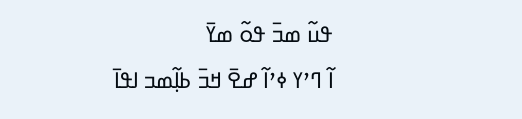ߟߎ߬ ߘߏ߫ ߟߋ߬ ߘߌ߫
ߊ߬ ߣߴߌ ߦߴߊ߬ ߝߐ߫ ߞߏ߫ ߕߊ߲߬ߘߏ ߊߟߊ߫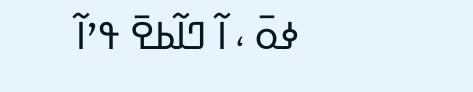ߦߋ߫ ، ߊ߬ ߣߊ߬ߕߐ߫ ߟߴߊ߬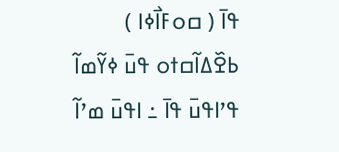ߟߊ߫ ( ߛߋߓߊ߯ߦߊ ) ߕߐ߰ߡߊ߬ߛߙߋ ߟߎ߫ ߦߌ߬ߘߊ߬ ߟߴߊߟߎ߫ ߟߊ߫ ߸ ߊߟߎ߫ ߘߴߊ߬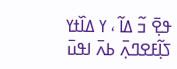ߟߐ߲߫ ߏ߬ ߡߊ߬ ، ߌ ߡߊ߰ߙߌ ߖߊ߲߬ߓߐߣߍ߲߫ ߕߍ߫ ߊߟߎ߫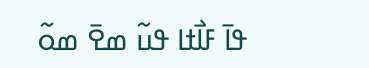ߟߊ߫ ߓߊ߯ߙߊ ߟߎ߬ ߘߐ߫ ߘߋ߬